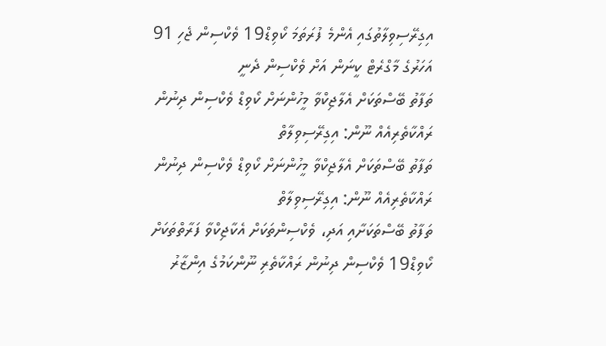އިގިރޭސިވިލާތުގައި އެންމެ ފުރަތަމަ ކޯވިޑް19 ވެކްސިން ޖެހި 91 އަހަރުގެ މާގްރެޓް ކީނަން އަށް ވެކްސިން ދެނީ
ތަފާތު ބޭސްތަކަށް އެލާޖިކްވާ މީހުންނަށް ކޯވިޑް ވެކްސިން ދިނުން ރައްކާތެރިއެއް ނޫން: އިގިރޭސިވިލާތް
ތަފާތު ބޭސްތަކަށް އެލާޖިކްވާ މީހުންނަށް ކޯވިޑް ވެކްސިން ދިނުން ރައްކާތެރިއެއް ނޫން: އިގިރޭސިވިލާތް
ތަފާތު ބޭސްތަކަށާއި އަދި، ވެކްސިންތަކަށް އެކާޖިކްވާ ފަރާތްތަކަށް ކޯވިޑް19 ވެކްސިން ދިނުން ރައްކާތެރި ނޫންކަމުގެ އިންޒާރު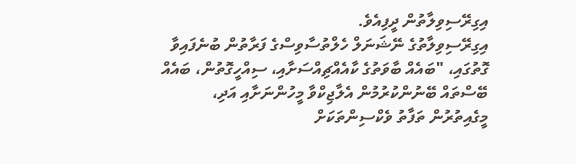އިގިރޭސިވިލާތުން ދީފިއެވެ.
އިގިރޭސިވިލާތުގެ ނޭޝަނަލް ހެލްތުސާވިސްގެ ފަރާތުން ބުނެފައިވާ ގޮތުގައި، "ބައެއް ބާވަތުގެ ކާއެއްޗިއްސަށާއި، ސިއްހީގޮތުން، ބައެއް ބޭސްތައް ބޭނުންކުރުމުން އެލާޖިކްވާ މީހުންނަށާއި އަދި، މީގެއިތުރުން ތަފާތު ވެކްސިންތަކަށް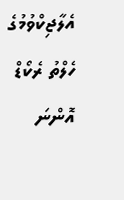އެލާޖިކްވުމުގެ ހެލްތު ރެކޯޑް އޮންނަ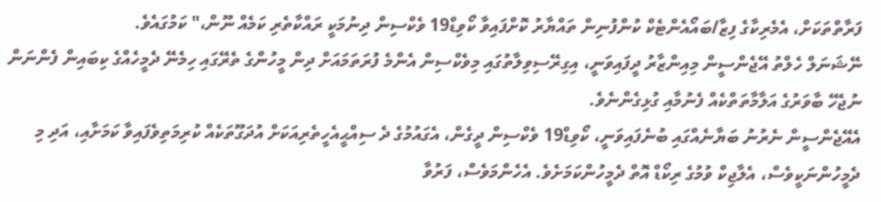ފަރާތްތަކަށް، އެމެރިކާގެ ފިޒާ/ބައޯއެންޓެކް ކުންފުނިން ތައްޔާރު ކޮށްފައިވާ ކޯވިޑް19 ވެކްސިން ދިނުމަކީ ރައްކާތެރި ކަމެއް ނޫން،" ކަމުގައެވެ.
ނޭޝަނަލް ހެލްތު އޭޖެންސީން މިއިންޒާރު ދީފައިވަނީ، އިގިރޭސިވިލާތުގައި މިވެކްސިން އެންމެ ފުރަތަމައަށް ދިން މީހުންގެ ތެރޭގައި ހިމެނޭ ދެމީހެއްގެ ކިބައިން ފެންނަން ނުޖެހޭ ބާވަރުގެ އަލާމާތަތްކެއް ފެނުމާއި ގުޅިގެންނެވެ.
އެއޭޖެންސީން ނެރުނު ބަޔާނެއްގައި ބުނެފައިވަނީ، ކޯވިޑް19 ވެކްސިން ދީގެން، އެގައުމުގެ ދެ ސިއްޙީއެހީތެރިއަކަށް އުދަގޫތަކެއް ކުރިމަތިވެފައިވާ ކަމަށާއި، އަދި މި ދެމީހުންނަކީވެސް، އެލާޖިކް ވުމުގެ ރިކޯޑް އޮތް ދެމީހުންކަމަށެވެ. އެހެންމަވެސް، ފަރުވާ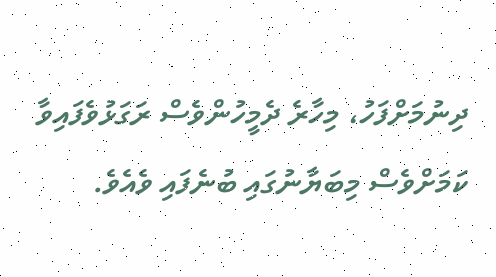ދިނުމަށްފަހު، މިހާރެ ދެމީހުންވެސް ރަގަޅުވެފައިވާ ކަމަށްވެސް މިބަޔާނުގައި ބުނެފައި ވެއެވެ.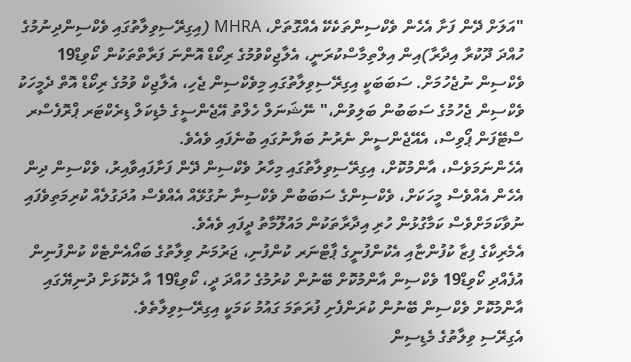"އަލަށް ދޭން ފަށާ އެހެން ވެކްސިންތަކެކޭ އެއްގޮތަށް، MHRA (އިގިރޭސިވިލާތުގައި ވެކްސިންދިނުމުގެ ހުއްދަ ދޫކުރާ އިދާރާ)އިން އިލްތިމާސްކުރަނީ، އެލާޖިކްވުމުގެ ރިކޯޑް އޮންނަ ފަރާތްތަކުން ކޯވިޑް19 ވެކްސިން ނުޖެހުމަށް. ސަބަބަކީ އިގިރޭސިވިލާތުގައި މިވެކްސިން ޖެހި، އެލާޖިކް ވުމުގެ ރިކޯޑް އޮތް ދެމީހަކު ވެކްސިން ޖެހުމުގެ ސަބަބުން ބަލިވުން،" ނޭޝަނަލް ހެލްތު އޭޖެންސީގެ މެޑިކަލް ޑިރެކްޓަރ ޕްރޮފެސްރ ސްޓޭފަން ޕޯވިސް، އެއޭޖެންސީން ނެރުނު ބަޔާނުގައި ބުނެފައި ވެއެވެ.
އެހެންނަމަވެސް، އާންމުކޮށް، އިގިރޭސިވިލާތުގައި މިހާރު ވެކްސިން ދޭން ފަށާފައިވާއިރު، ވެކްސިން ދިން އެހެން އެއްވެސް މީހަކަށް، ވެކްސިންގެ ސަބަބުން ވެކްސިނާ ނުގުޅޭއް އެއްވެސް އުދަގުލެއް ކުރިމަތިވެފައި ނުވާކަމަށްވެސް ކަމާގުޅުން ހުރި އިދާރާތަކުން މައުލޫމާތު ދީފައި ވެއެވެ.
އެމެރިކާގެ ފިޒާ ކުފުންޏާއި އެކުންފުނީގެ ޕާޓްނަރ ކުންފުނި، ޖަރުމަނު ވިލާތުގެ ބައޯއެންޓެކް ކުންފުނިން އުފެއްދި ކޯވިޑް19 ވެކްސިން އާންމުކޮށް ބޭނުން ކުރުމުގެ ހުއްދަ ދީ، ކޯވިޑް19 އާ ދެކޮޅަށް ދުނިޔޭގައި އާންމުކޮށް ވެކްސިން ބޭނުން ކުރަންފެށި ފުރަތަމަ ގައުމު ކަމަކީ އިގިރޭސިވިލާތެވެ.
އެގިރޭސި ވިލާތުގެ މެޑިސިން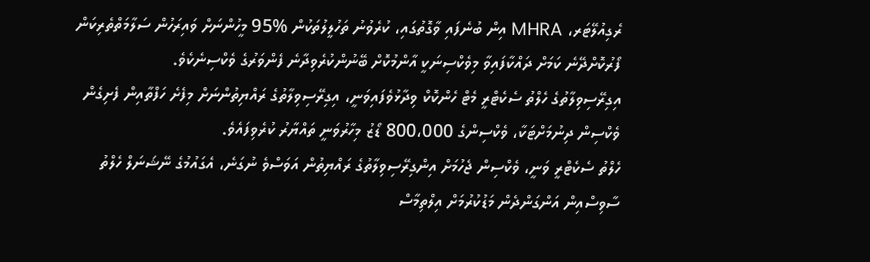ރެގިއުލޭޓަރ، MHRA އިން ބުނެފައި ވާގޮތުގައި، ކުރެވުނު ތަހުލީލުތަކުން %95 މީހުންނަށް ވައިރަހުން ސަލާމަތްތެރިކަން ފޯރުކޮށްދޭނެ ކަމަށް ދައްކާފައިވާ މިވެކްސިނަކީ އާންމުކޮށް ބޭނުންކުރެވިދާނެ ފެންވަރުގެ ވެކްސިނެކެވެ.
އިގިރޭސިވިލާތުގެ ހެލްތު ސެކެޓްރީ މެޓް ހެންކޮކް ވިދާޅުވެފައިވަނީ، އިގިރޭސިވިލާތުގެ ރައްޔިތުންނަށް މިފެށެ ހަފްތާއިން ފެށިގެން ވެކްސިން ދިނުމަށްޓަކާ، ވެކްސިންގެ 800،000 ޑޯޒު މިހާރުވަނީ ތައްޔާރު ކުރެވިފައެވެ.
ހެލްތު ސެކެޓްރީ ވަނީ، ވެކްސިން ޖެހުމަށް އިންގިރޭސިވިލާތުގެ ރައްޔިތުން އަވަސްވެ ނުގަނެ، އެގައުމުގެ ނޭޝަނަލް ހެލްތު ސާވިސްއިން އަންގަންދެން މަޑުކުރުމަށް އިލްތިމާސް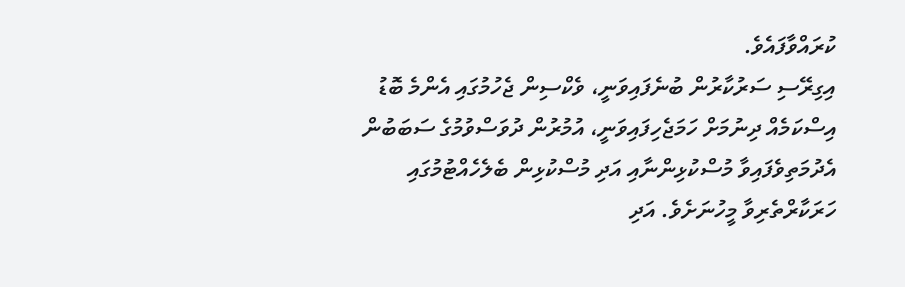ކުރައްވާފައެވެ.
އިގިރޭސި ސަރުކާރުން ބުނެފައިވަނީ، ވެކްސިން ޖެހުމުގައި އެންމެ ބޮޑު އިސްކަމެއް ދިނުމަށް ހަމަޖެހިފައިވަނީ، އުމުރުން ދުވަސްވުމުގެ ސަބަބުން އެދުމަތިވެފައިވާ މުސްކުޅިންނާއި އަދި މުސްކުޅިން ބެލެހެއްޓުމުގައި ހަރަކާރްތެރިވާ މީހުނަށެވެ. އަދި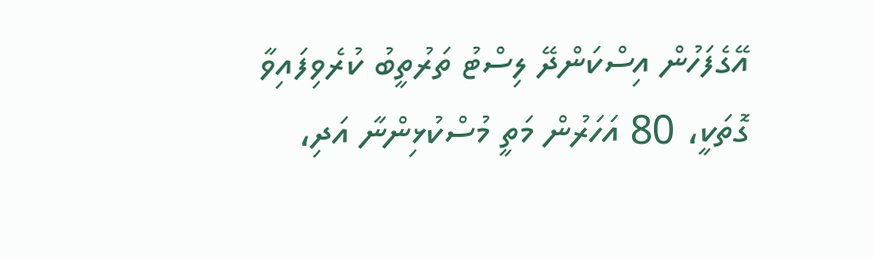އޭގެފަހުން އިސްކަންދޭ ލިސްޓު ތަރުތީބު ކުރެވިފައިވާ ގޮތަކީ، 80 އަހަރުން މަތީ މުސްކުޅިންނާ އަދި،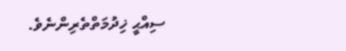ސިއްޙީ ޚިދުމަތްތެރިންނެވެ.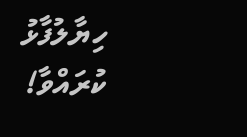ހިޔާލުފާޅު ކުރައްވާ!